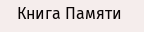Книга Памяти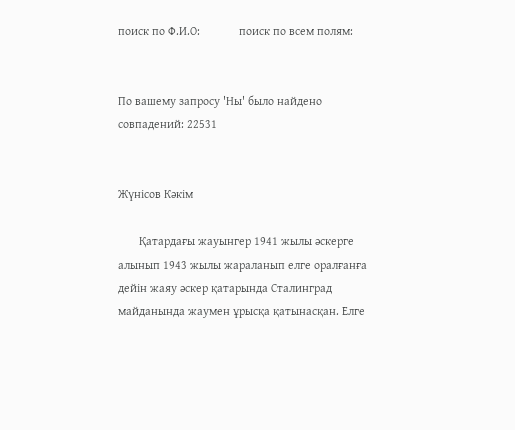поиск по Ф.И.О:             поиск по всем полям:


По вашему запросу 'Ны' было найдено совпадений: 22531


Жүнісов Кәкім

       Қатардағы жауынгер 1941 жылы әскерге алынып 1943 жылы жараланып елге оралғанға дейін жаяу әскер қатарында Сталинград майданында жаумен ұрысқа қатынасқан. Елге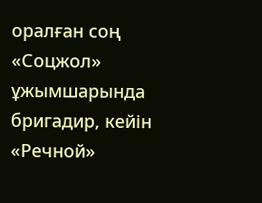оралған соң «Соцжол» ұжымшарында бригадир, кейін «Речной»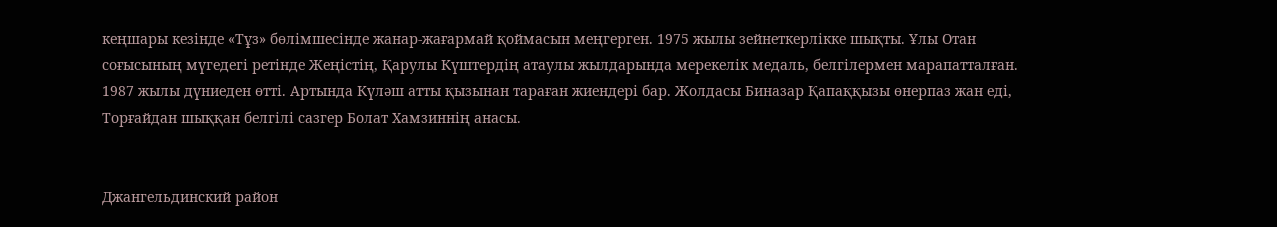кеңшары кезінде «Тұз» бөлімшесінде жанар-жағармай қоймасын меңгерген. 1975 жылы зейнеткерлікке шықты. Ұлы Отан соғысының мүгедегі ретінде Жеңістің, Қарулы Күштердің атаулы жылдарында мерекелік медаль, белгілермен марапатталған. 1987 жылы дүниеден өтті. Артында Күләш атты қызынан тараған жиендері бар. Жолдасы Биназар Қапаққызы өнерпаз жан еді, Торғайдан шыққан белгілі сазгер Болат Хамзиннің анасы.


Джангельдинский район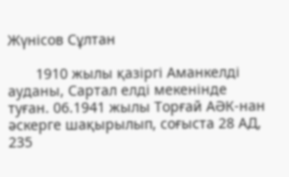Жүнісов Сұлтан

       1910 жылы қазіргі Аманкелді ауданы, Сартал елді мекенінде туған. 06.1941 жылы Торғай АӘК-нан әскерге шақырылып, соғыста 28 АД, 235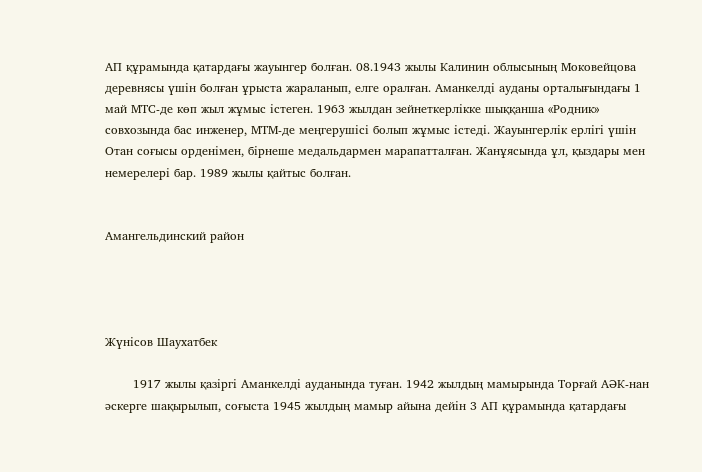АП құрамында қатардағы жауынгер болған. 08.1943 жылы Калинин облысының Моковейцова деревнясы үшін болған ұрыста жараланып, елге оралған. Аманкелді ауданы орталығындағы 1 май МТС-де көп жыл жұмыс істеген. 1963 жылдан зейнеткерлікке шыққанша «Родник» совхозында бас инженер, МТМ-де меңгерушісі болып жұмыс істеді. Жауынгерлік ерлігі үшін Отан соғысы орденімен, бірнеше медальдармен марапатталған. Жанұясында ұл, қыздары мен немерелері бар. 1989 жылы қайтыс болған.


Амангельдинский район




Жүнісов Шаухатбек

       1917 жылы қазіргі Аманкелді ауданында туған. 1942 жылдың мамырында Торғай АӘК-нан әскерге шақырылып, соғыста 1945 жылдың мамыр айына дейін 3 АП құрамында қатардағы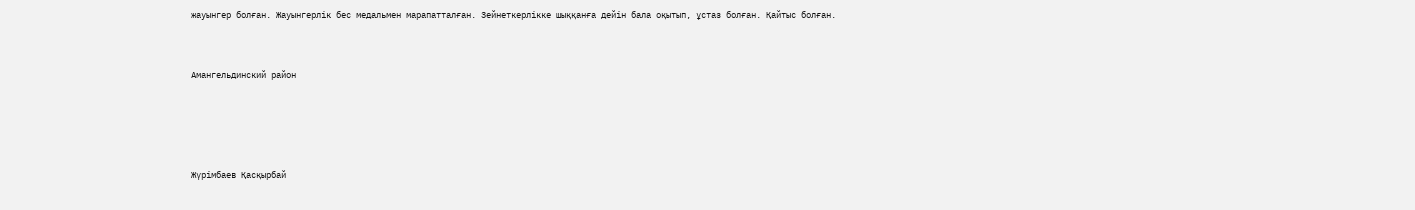жауынгер болған. Жауынгерлік бес медальмен марапатталған. Зейнеткерлікке шыққанға дейін бала оқытып, ұстаз болған. Қайтыс болған.


Амангельдинский район




Жүрімбаев Қасқырбай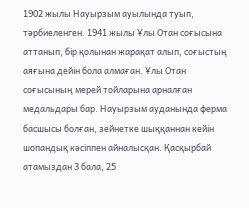1902 жылы Науырзым ауылында туып, тәрбиеленген. 1941 жылы Ұлы Отан соғысына аттанып, бір қолынан жарақат алып, соғыстың аяғына дейін бола алмаған. Ұлы Отан соғысының мерей тойларына арналған медальдары бар. Науырзым ауданында ферма басшысы болған, зейнетке шыққаннан кейін шопандық кәсіппен айналысқан. Қасқырбай атамыздан 3 бала, 25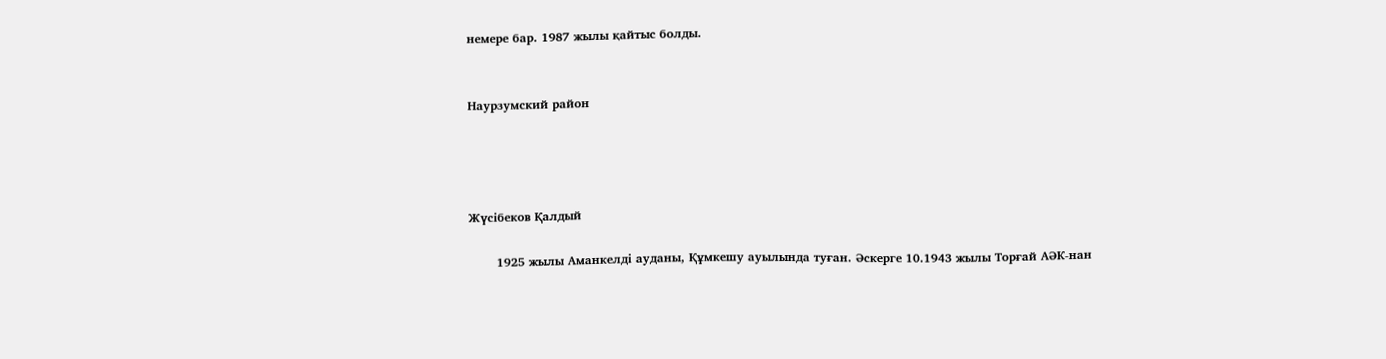немере бар. 1987 жылы қайтыс болды.


Наурзумский район




Жүсібеков Қалдый

       1925 жылы Аманкелді ауданы, Құмкешу ауылында туған. Әскерге 10.1943 жылы Торғай АӘК-нан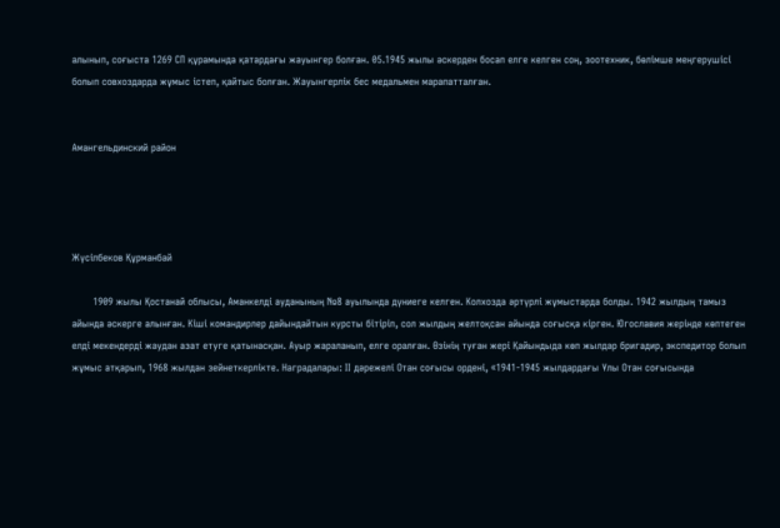алынып, соғыста 1269 СП құрамында қатардағы жауынгер болған. 05.1945 жылы әскерден босап елге келген соң, зоотехник, бөлімше меңгерушісі болып совхоздарда жұмыс істеп, қайтыс болған. Жауынгерлік бес медальмен марапатталған.


Амангельдинский район




Жүсіпбеков Құрманбай

       1909 жылы Қостанай облысы, Аманкелді ауданының №8 ауылында дүниеге келген. Колхозда әртүрлі жұмыстарда болды. 1942 жылдың тамыз айында әскерге алынған. Кіші командирлер дайындайтын курсты бітіріп, сол жылдың желтоқсан айында соғысқа кірген. Югославия жерінде көптеген елді мекендерді жаудан азат етуге қатынасқан. Ауыр жараланып, елге оралған. Өзінің туған жері Қайындыда көп жылдар бригадир, экспедитор болып жұмыс атқарып, 1968 жылдан зейнеткерлікте. Наградалары: ІІ дәрежелі Отан соғысы ордені, «1941-1945 жылдардағы Ұлы Отан соғысында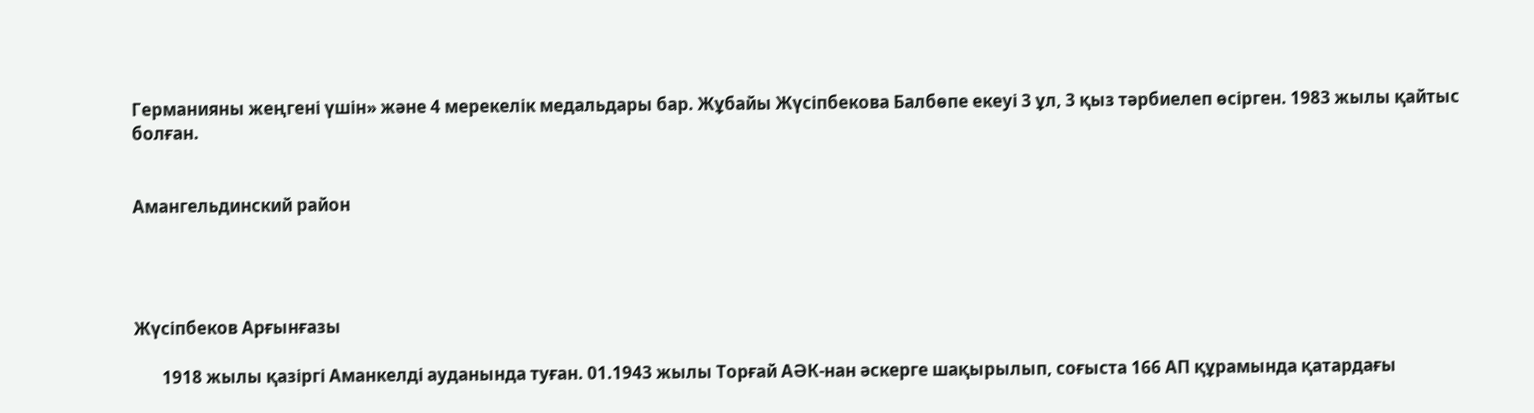Германияны жеңгені үшін» және 4 мерекелік медальдары бар. Жұбайы Жүсіпбекова Балбөпе екеуі 3 ұл, 3 қыз тәрбиелеп өсірген. 1983 жылы қайтыс болған.


Амангельдинский район




Жүсіпбеков Арғынғазы

       1918 жылы қазіргі Аманкелді ауданында туған. 01.1943 жылы Торғай АӘК-нан әскерге шақырылып, соғыста 166 АП құрамында қатардағы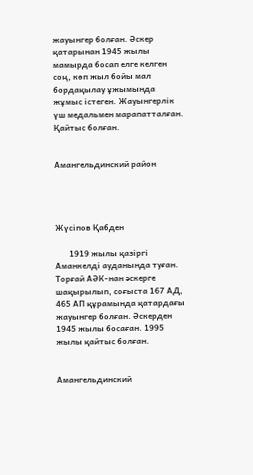жауынгер болған. Әскер қатарынан 1945 жылы мамырда босап елге келген соң, көп жыл бойы мал бордақылау ұжымында жұмыс істеген. Жауынгерлік үш медальмен марапатталған. Қайтыс болған.


Амангельдинский район




Жүсіпов Қабден

       1919 жылы қазіргі Аманкелді ауданында туған. Торғай АӘК-нан әскерге шақырылып, соғыста 167 АД, 465 АП құрамында қатардағы жауынгер болған. Әскерден 1945 жылы босаған. 1995 жылы қайтыс болған.


Амангельдинский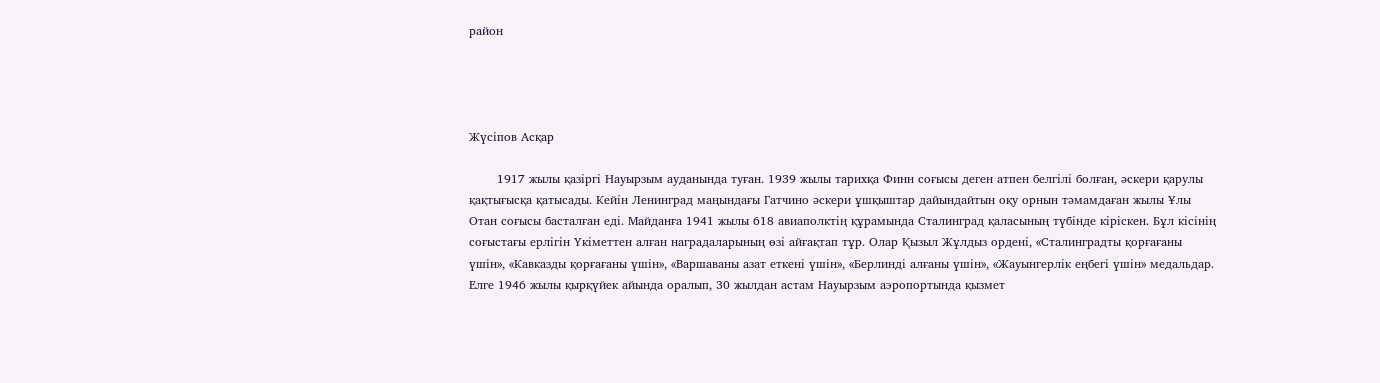район




Жүсіпов Асқар

       1917 жылы қазіргі Науырзым ауданында туған. 1939 жылы тарихқа Финн соғысы деген атпен белгілі болған, әскери қарулы қақтығысқа қатысады. Кейін Ленинград маңындағы Гатчино әскери ұшқыштар дайындайтын оқу орнын тәмамдаған жылы Ұлы Отан соғысы басталған еді. Майданға 1941 жылы 618 авиаполктің құрамында Сталинград қаласының түбінде кіріскен. Бұл кісінің соғыстағы ерлігін Үкіметтен алған наградаларының өзі айғақтап тұр. Олар Қызыл Жұлдыз ордені, «Сталинградты қорғағаны үшін», «Кавказды қорғағаны үшін», «Варшаваны азат еткені үшін», «Берлинді алғаны үшін», «Жауынгерлік еңбегі үшін» медальдар. Елге 1946 жылы қырқүйек айында оралып, 30 жылдан астам Науырзым аэропортында қызмет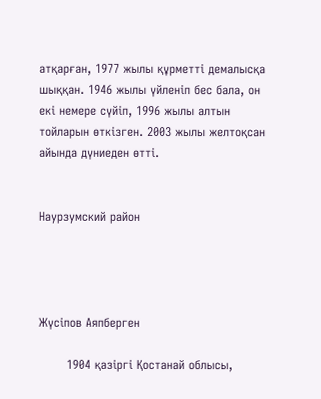атқарған, 1977 жылы құрметті демалысқа шыққан. 1946 жылы үйленіп бес бала, он екі немере сүйіп, 1996 жылы алтын тойларын өткізген. 2003 жылы желтоқсан айында дүниеден өтті.


Наурзумский район




Жүсіпов Аяпберген

       1904 қазіргі Қостанай облысы,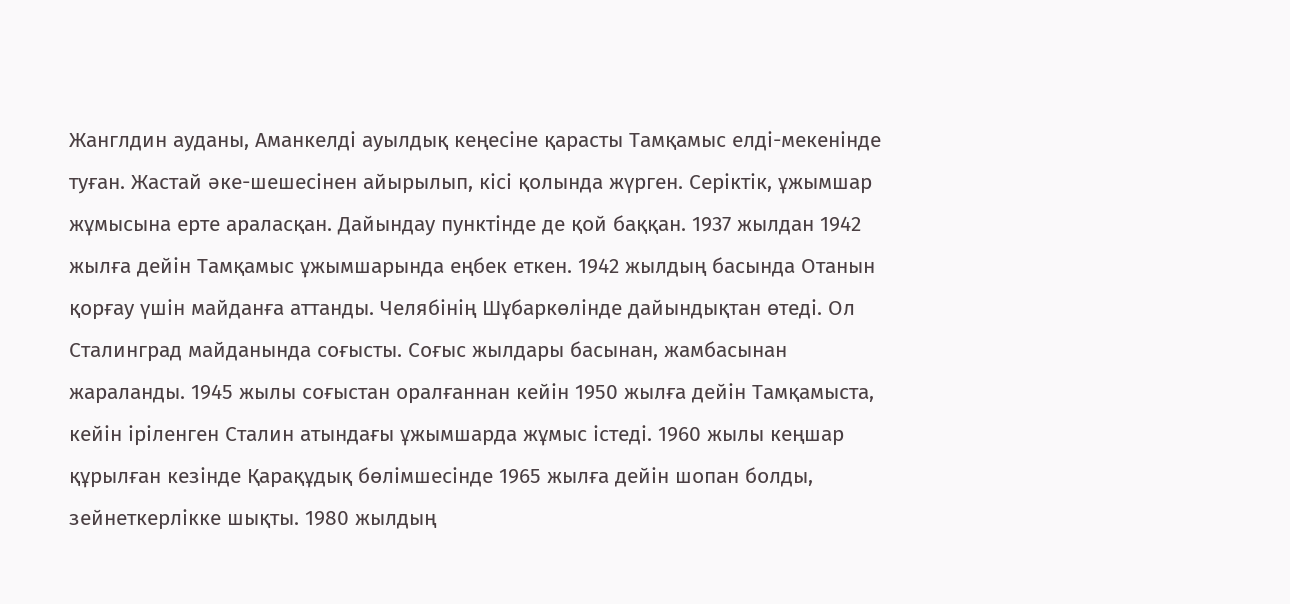Жанглдин ауданы, Аманкелді ауылдық кеңесіне қарасты Тамқамыс елді-мекенінде туған. Жастай әке-шешесінен айырылып, кісі қолында жүрген. Серіктік, ұжымшар жұмысына ерте араласқан. Дайындау пунктінде де қой баққан. 1937 жылдан 1942 жылға дейін Тамқамыс ұжымшарында еңбек еткен. 1942 жылдың басында Отанын қорғау үшін майданға аттанды. Челябінің Шұбаркөлінде дайындықтан өтеді. Ол Сталинград майданында соғысты. Соғыс жылдары басынан, жамбасынан жараланды. 1945 жылы соғыстан оралғаннан кейін 1950 жылға дейін Тамқамыста, кейін іріленген Сталин атындағы ұжымшарда жұмыс істеді. 1960 жылы кеңшар құрылған кезінде Қарақұдық бөлімшесінде 1965 жылға дейін шопан болды, зейнеткерлікке шықты. 1980 жылдың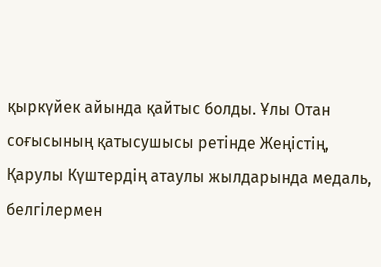қыркүйек айында қайтыс болды. Ұлы Отан соғысының қатысушысы ретінде Жеңістің, Қарулы Күштердің атаулы жылдарында медаль, белгілермен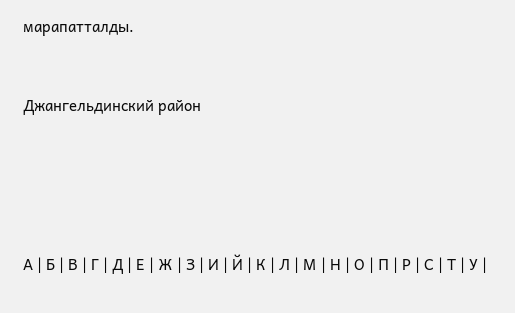марапатталды.


Джангельдинский район





А | Б | В | Г | Д | Е | Ж | З | И | Й | К | Л | М | Н | О | П | Р | С | Т | У |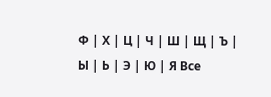Ф | Х | Ц | Ч | Ш | Щ | Ъ | Ы | Ь | Э | Ю | Я Все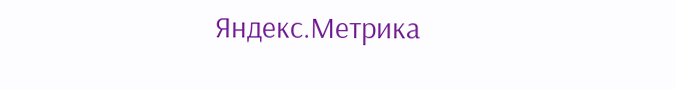Яндекс.Метрика